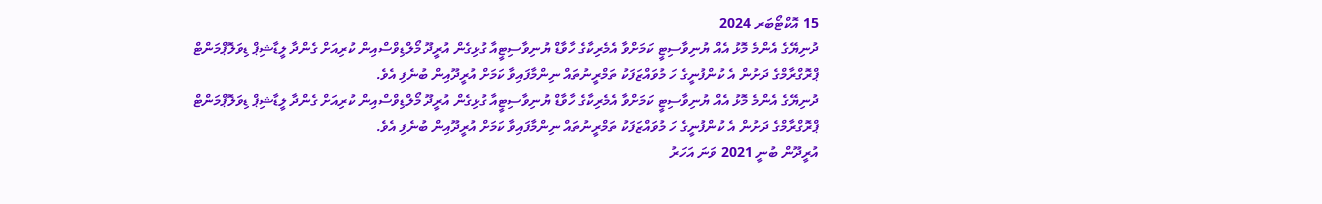15 އޮކްޓޯބަރ 2024
ދުނިޔޭގެ އެންމެ މޮޅު އެއް ޔުނިވާސިޓީ ކަމަށްވާ އެމެރިކާގެ ހާވާޑް ޔުނިވާސިޓީއާ ގުޅިގެން އުރީދޫ މޯލްޑިވްސްއިން ކުރިއަށް ގެންދާ ލީޑާޝިޕް ޑިވަލޮޕްމަންޓް ޕްރޮގްރާމްގެ ދަށުން އެ ކުންފުނީގެ ހަ މުވައްޒަފަކު ތަމްރީނުތައް ނިންމާފައިވާ ކަމަށް އުރީދޫއިން ބުނެފި އެވެ.
ދުނިޔޭގެ އެންމެ މޮޅު އެއް ޔުނިވާސިޓީ ކަމަށްވާ އެމެރިކާގެ ހާވާޑް ޔުނިވާސިޓީއާ ގުޅިގެން އުރީދޫ މޯލްޑިވްސްއިން ކުރިއަށް ގެންދާ ލީޑާޝިޕް ޑިވަލޮޕްމަންޓް ޕްރޮގްރާމްގެ ދަށުން އެ ކުންފުނީގެ ހަ މުވައްޒަފަކު ތަމްރީނުތައް ނިންމާފައިވާ ކަމަށް އުރީދޫއިން ބުނެފި އެވެ.
އުރީދޫން ބުނީ 2021 ވަނަ އަހަރު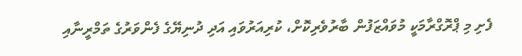ފެށި މި ޕްރޮގްރާމަކީ މުވައްޒަފުން ބާރުވެރިކޮށް، ކުރިއަރުވައި އަދި ދުނިޔޭގެ ފެންވަރުގެ ތަމްރީނާއި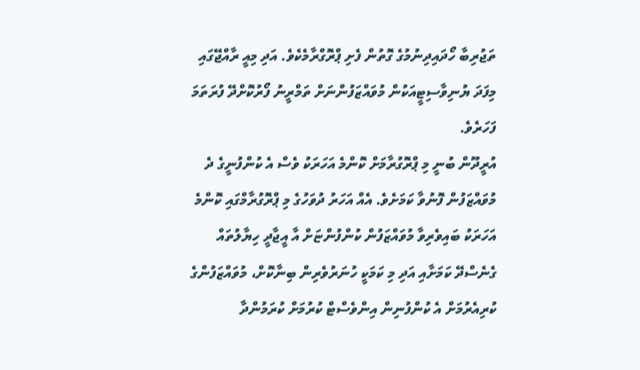ތަޖުރިބާ ހޯދައިދިނުމުގެ ގޮތުން ފެށި ޕްރޮގްރާމެކެވެ. އަދި މިއީ ރާއްޖޭގައި މިފަދަ ޔުނިވާސިޓީއަކުން މުވައްޒަފުންނަށް ތަމްރީނު ފޯރުކޮށްދޭ ފުރަތަމަ ފަހަރެވެ.
އުރީދޫން ބުނީ މި ޕްރޮގުރާމަށް ކޮންމެ އަހަރަކު ވެސް އެ ކުންފުނީގެ ދެ މުވައްޒަފުން ފޮނުވާ ކަމަށެވެ. އެއް އަހަރު ދުވަހުގެ މި ޕްރޮގުރާމްގައި ކޮންމެ އަހަރަކު ބައިވެރިވާ މުވައްޒަފުން ކުންފުންޏަށް އާ އީޖާދީ ހިޔާލުތައް ގެނެސްދޭ ކަމަށާއި އަދި މި ކަމަކީ ހުނަރުވެރިން ބިނާކޮށް، މުވައްޒަފުންގެ ކުރިއެރުމަށް އެ ކުންފުނިން އިންވެސްޓް ކުރުމަށް ކުރަމުންދާ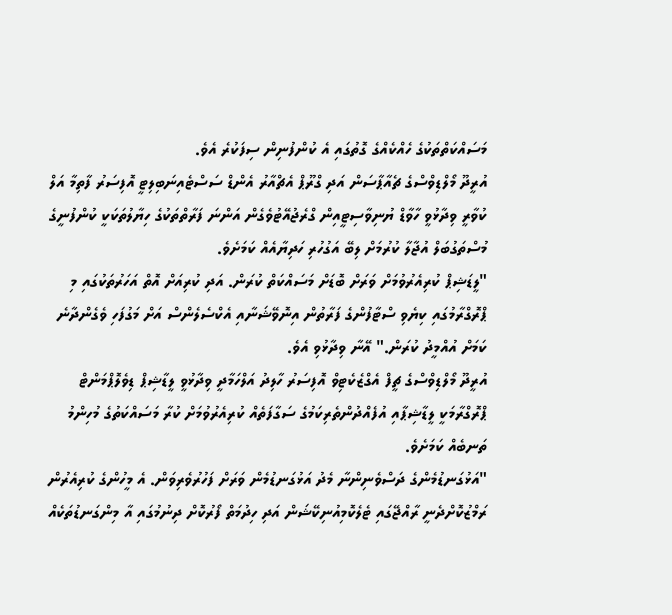މަސައްކަތްތަކުގެ ހެއްކެއްގެ ގޮތުގައި އެ ކުންފުނިން ސިފަކުރެ އެވެ.
އުރީދޫ މޯލްޑިވްސްގެ ޗެއާޕާސަން އަދި ގްރޫޕް އެޗްއާރު އެންޑް ސަސްޓެއިނަބިލިޓީ އޮފިސަރު ފާތިމާ އަލް ކުވާރީ ވިދާޅުވީ ހާވާޑް ޔުނިވާސިޓީއިން ގްރެޖުއޭޓުވެގެން އަންނަ ފަރާތްތަކުގެ ހިޔާލުތަކަކީ ކުންފުނީގެ މުސްތަގުބަލް އުޖާލާ ކުރުމަށް ލިބޭ އަގުހުރި ހަދިޔާއެއް ކަމަށެވެ.
"ލީޑަޝިޕް ކުރިއެރުވުމަށް ވަރަށް ބޮޑަށް މަސައްކަތް ކުރަން. އަދި ކުރިއަށް އޮތް އަހަރުތަކުގައި މި ޕްރޮގްރާމުގައި ކިޔެވި ސްޓާފުންގެ ފަރާތުން އިނޮވޭޝަނާއި އެކްސެލެންސް އަށް މަގުފަހި ވެގެންދާނެ ކަމަށް އުއްމީދު ކުރަން." އޭނާ ވިދާޅުވި އެވެ.
އުރީދޫ މޯލްޑިވްސްގެ ޗީފް އެގްޒެކެޓިވް އޮފިސަރު ހާލިދު އަލްހަމާދީ ވިދާޅުވީ ލީޑާޝިޕް ޑިވެލޮޕްމަންޓް ޕްރޮގްރާމަކީ ލީޑާޝިޕާއި އުފެއްދުންތެރިކަމުގެ ސަގާފަތެއް ކުރިއެރުވުމަށް ކުރާ މަސައްކަތުގެ މުހިންމު ތަނބެއް ކަމަށެވެ.
"އަޅުގަނޑުމެންގެ ދަސްވެނިންނާ މެދު އަޅުގަނޑުމެން ވަރަށް ފަހުރުވެރިވަން. އެ މީހުންގެ ކުރިއެރުން ރަމްޒުކޮށްދެނީ ރާއްޖޭގައި ޓެލެކޮމިއުނިކޭޝަން އަދި ހިދުމަތް ފޯރުކޮށް ދިނުމުގައި އާ މިންގަނޑުތަކެއް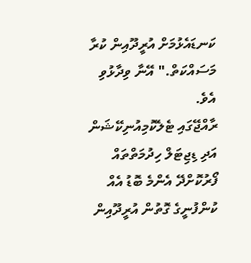ކަނޑައެޅުމަށް އުރީދޫއިން ކުރާ މަސައްކަތް." އޭނާ ވިދާޅުވި އެވެ.
ރާއްޖޭގައި ޓެލެކޮމިއުނިކޭޝަން އަދި ޑިޖިޓަލް ހިދުމަތްތައް ފޯރުކޮށްދޭ އެންމެ ބޮޑު އެއް ކުންފުނީގެ ގޮތުން އުރީދޫއިން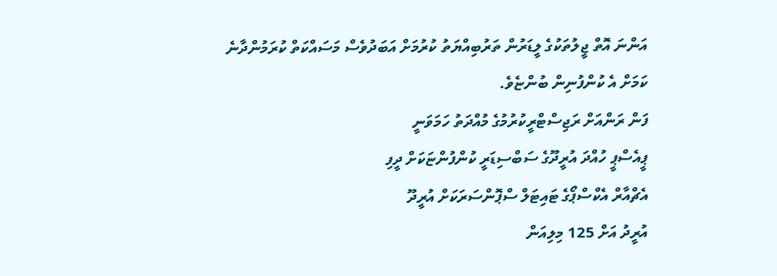އަންނަ އޮތް ޖީލުތަކުގެ ލީޑަރުން ތަރުބިއްޔަތު ކުރުމަށް އަބަދުވެސް މަސައްކަތް ކުރަމުންދާނެ ކަމަށް އެ ކުންފުނިން ބުންޏެވެ.
ފަން ރަންއަށް ރަޖިސްޓްރީކުރުމުގެ މުއްދަތު ހަމަވަނީ
ޕީއެސްޕީ ހުއްދަ އުރީދޫގެ ސަބްސިޑަރީ ކުންފުންޏަކަށް ދީފި
އެޗްއާރް އެކްސްޕޯގެ ޓައިޓަލް ސްޕޮންސަރަކަށް އުރީދޫ
އުރީދު އަށް 125 މިލިއަން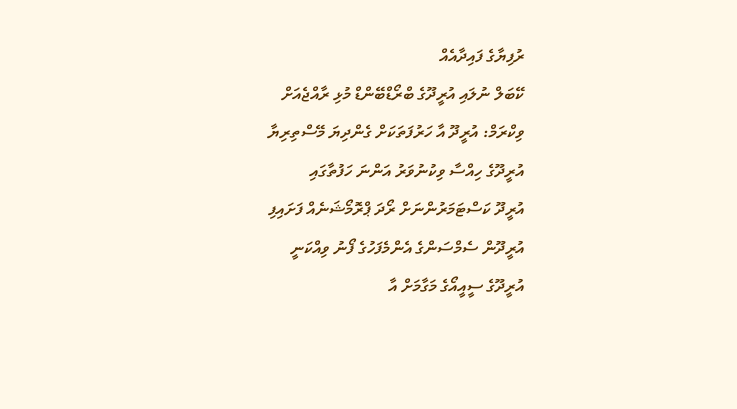ރުފިޔާގެ ފައިދާއެއް
ކޭބަލް ނުލައި އުރީދޫގެ ބްރޯޑްބޭންޑް މުޅި ރާއްޖެއަށް
ވިކްރަމް: އުރީދޫ އާ ހަރުފަތަކަށް ގެންދިޔަ މޭސްތިރިޔާ
އުރީދޫގެ ހިއްސާ ވިކުނުވަރު އަންނަ ހަފުތާގައި
އުރީދޫ ކަސްޓަމަރުންނަށް ރޯދަ ޕްރޮމޯޝަނެއް ފަށައިފި
އުރީދޫން ސެމްސަންގެ އެންމެފަހުގެ ފޯނު ވިއްކަނީ
އުރީދޫގެ ސީއީއޯގެ މަގާމަށް އާ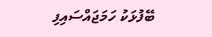ބޭފުޅަކު ހަމަޖައްސައިފި